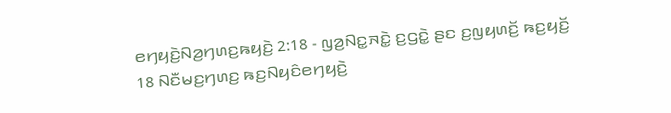ꤕꤚꤟꤢꤧ꤬ꤡꤤ꤬ꤚꤛꤢ꤬ꤒꤟꤢꤧ꤬ 2:18 - ꤜꤤ꤬ꤡꤢ꤭ꤏꤢꤧ꤭ ꤢ꤬ꤞꤢꤧ꤭ ꤔꤢ ꤢ꤬ꤜꤟꤛꤢꤩ꤬ ꤒꤢ꤬ꤟꤢꤩ꤬
18 ꤡꤢꤪꤗꤢ꤬ꤚꤛꤢ꤬ ꤒꤢ꤬ꤡꤟꤢꤨꤕꤚꤟꤢꤧ꤬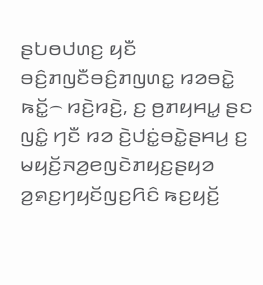ꤔꤝꤥꤓꤛꤢ꤬ ꤟꤢꤪ ꤋꤢꤨ꤬ꤊꤜꤢꤪꤋꤢꤨ꤬ꤊꤜꤛꤢ꤭ ꤙꤤꤋꤢꤧ꤭ ꤒꤢꤩ꤭꤮ ꤙꤢꤧ꤬ꤙꤢꤧ꤬, ꤢ꤬ ꤥ꤬ꤊꤟꤌꤣ꤭ ꤔꤢ ꤜꤢꤨ꤭ ꤚꤢꤪ ꤙꤤ ꤢꤧ꤬ꤓꤢꤦ꤭ꤋꤢꤧ꤭ꤔꤌꤣ꤬ ꤢ꤬ ꤗꤟꤢꤩ꤬ꤏꤤ꤬ꤕꤜꤢꤧꤊꤟꤢ꤬ꤔꤟꤤ ꤤ꤬ꤎꤢ꤬ꤚꤟꤢꤩꤜꤢ꤬ꤖꤢꤨ ꤒꤢ꤬ꤟꤢꤩ꤬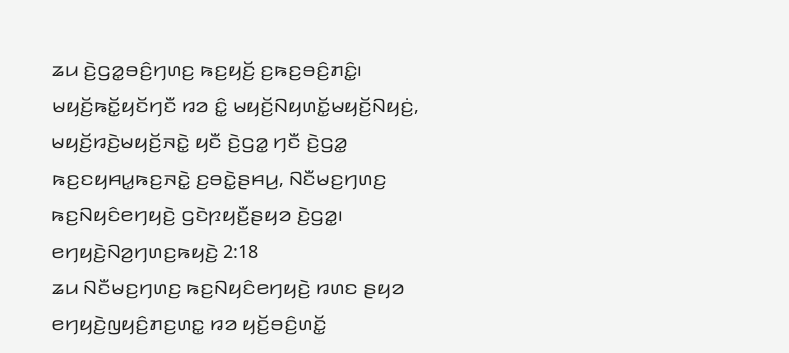ꤘꤣ ꤢꤧ꤬ꤞꤤ꤭ꤋꤢꤨ꤬ꤚꤛꤢ꤬ ꤒꤢ꤬ꤟꤢꤩ꤬ ꤢ꤬ꤒꤢ꤬ꤋꤢꤨ꤬ꤊꤢꤨ꤭꤯ ꤗꤟꤢꤩ꤬ꤒꤢꤩ꤭ꤟꤢꤩꤚꤢꤪ ꤙꤤ ꤢꤨ꤭ ꤗꤟꤢꤩ꤬ꤡꤟꤛꤢꤩ꤭ꤗꤟꤢꤩ꤬ꤡꤟꤢꤦ꤬, ꤗꤟꤢꤩ꤬ꤙꤢꤧ꤬ꤗꤟꤢꤩ꤬ꤏꤢꤧ꤭ ꤟꤢꤪ ꤢꤧ꤬ꤞꤤ꤭ ꤚꤢꤪ ꤢꤧ꤬ꤞꤤ꤭ ꤒꤢ꤬ꤢꤟꤌꤣ꤭ꤒꤢ꤬ꤏꤢꤧ꤭ ꤢ꤬ꤋꤢꤧ꤭ꤔꤌꤣ꤬, ꤡꤢꤪꤗꤢ꤬ꤚꤛꤢ꤬ ꤒꤢ꤬ꤡꤟꤢꤨꤕꤚꤟꤢꤧ꤬ ꤞꤢꤧꤐꤟꤢꤪ꤬ꤔꤟꤤ ꤢꤧ꤬ꤞꤤ꤭꤯
ꤕꤚꤟꤢꤧ꤬ꤡꤤ꤬ꤚꤛꤢ꤬ꤒꤟꤢꤧ꤬ 2:18
ꤘꤣ ꤡꤢꤪꤗꤢ꤬ꤚꤛꤢ꤬ ꤒꤢ꤬ꤡꤟꤢꤨꤕꤚꤟꤢꤧ꤬ ꤙꤛꤢ ꤔꤟꤤ ꤕꤚꤟꤢꤧ꤬ꤜꤟꤢꤨ꤬ꤊꤢ꤬ꤛꤢ꤭ ꤙꤤ ꤟꤢꤩ꤬ꤋꤢꤨ꤬ꤛꤢꤩ꤭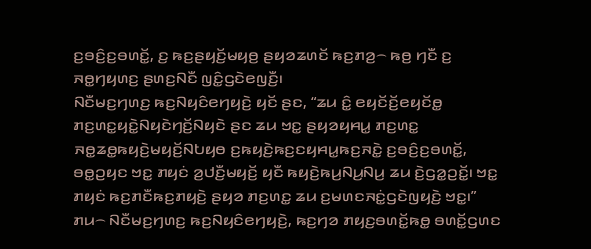ꤢ꤬ꤋꤢꤨ꤬ꤢ꤬ꤋꤛꤢꤩ꤭, ꤢ꤬ ꤒꤢ꤬ꤔꤟꤢꤩ꤬ꤗꤟꤥ꤬ ꤔꤟꤤꤘꤛꤢꤩ ꤒꤢ꤬ꤊꤤ꤬꤮ ꤒꤥ꤬ ꤚꤢꤪ ꤢ꤬ ꤏꤥ꤭ꤚꤟꤛꤢ꤬ ꤔꤛꤢ꤬ꤡꤢꤪ ꤜꤢꤨ꤭ꤞꤢꤧꤕꤜꤢꤪ꤬꤯
ꤡꤢꤪꤗꤢ꤬ꤚꤛꤢ꤬ ꤒꤢ꤬ꤡꤟꤢꤨꤕꤚꤟꤢꤧ꤬ ꤟꤢꤩ ꤔꤢ, “ꤘꤣ ꤢꤨ꤭ ꤕꤟꤢꤩꤢꤩ꤬ꤕꤟꤢꤩꤥ꤭ ꤊꤢ꤬ꤛꤢ꤭ꤟꤢꤧ꤭ꤡꤟꤢꤧꤚꤢꤩ꤬ꤡꤟꤢꤧ ꤔꤢ ꤘꤣ ꤠꤢ꤭ ꤔꤟꤤꤟꤌꤣ꤭ ꤊꤢ꤬ꤛꤢ꤭ ꤏꤥ꤭ꤘꤥ꤭ꤒꤟꤢꤧ꤬ꤗꤟꤢꤩ꤬ꤡꤝꤟꤥ ꤢ꤬ꤒꤟꤢꤧ꤬ꤒꤢ꤬ꤢꤟꤌꤣ꤭ꤒꤢ꤬ꤏꤢꤧ꤭ ꤢ꤬ꤋꤢꤨ꤬ꤢ꤬ꤋꤛꤢꤩ꤭, ꤋꤥ꤭ꤑꤟꤢ ꤠꤢ꤭ ꤊꤟꤢꤦ ꤤ꤬ꤓꤢꤪ꤬ꤗꤟꤢꤩ꤬ ꤟꤢꤪ ꤒꤟꤢꤧ꤬ꤒꤣ꤬ꤡꤣ꤬ꤡꤣ꤬ ꤘꤣ ꤢꤧ꤬ꤞꤤ꤭ꤑꤢꤩ꤭꤯ ꤠꤢ꤭ ꤊꤟꤢꤦ ꤒꤢ꤬ꤊꤢꤪꤒꤢ꤬ꤊꤟꤢꤧ꤬ ꤔꤟꤤ ꤊꤢ꤬ꤛꤢ꤭ ꤘꤣ ꤢ꤬ꤗꤛꤢꤏꤢꤦ꤭ꤞꤢꤧꤜꤟꤢꤧ꤬ ꤠꤢ꤭꤯”
ꤊꤣ꤮ ꤡꤢꤪꤗꤢ꤬ꤚꤛꤢ꤬ ꤒꤢ꤬ꤡꤟꤢꤨꤕꤚꤟꤢꤧ꤬, ꤒꤢ꤬ꤚꤤ ꤊꤟꤢ꤬ꤋꤛꤢꤩ꤭ꤒꤥ꤭ ꤋꤛꤢꤩ꤭ꤞꤛꤢ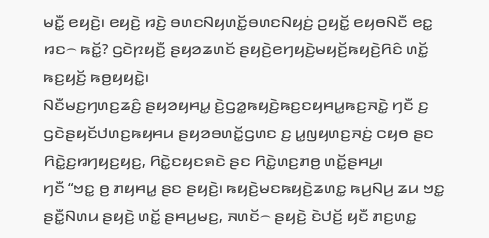ꤗꤢꤪ꤭ ꤕꤟꤢꤧ꤬꤯ ꤕꤟꤢꤧ꤬ ꤙꤢꤧ꤬ ꤋꤛꤢꤡꤟꤛꤢꤩ꤭ꤋꤛꤢꤡꤟꤢꤦ꤬ ꤑꤟꤢꤩ꤭ ꤕꤟꤥꤡꤢꤪ ꤕꤢ꤭ ꤙꤢ꤮ ꤒꤢꤩ꤭? ꤞꤢꤧꤐꤟꤢꤪ꤬ ꤔꤟꤤꤘꤛꤢꤩ ꤔꤟꤢꤧ꤬ꤕꤚꤟꤢꤧ꤬ꤗꤟꤢꤩ꤬ꤒꤟꤢꤧ꤬ꤖꤢꤨ ꤛꤢꤩ꤭ ꤒꤢ꤬ꤟꤢꤩ꤬ ꤒꤥ꤬ꤟꤟꤢꤧ꤭꤯
ꤡꤢꤪꤗꤢ꤬ꤚꤛꤢ꤬ꤘꤢꤨ꤬ ꤔꤟꤤꤟꤌꤣ꤭ ꤢꤧ꤬ꤞꤤ꤭ꤒꤟꤢꤧ꤬ꤒꤢ꤬ꤢꤟꤌꤣ꤭ꤒꤢ꤬ꤏꤢꤧ꤭ ꤚꤢꤪ ꤢ꤬ ꤞꤢꤧꤔꤟꤢꤩꤓꤛꤢ꤬ꤒꤟꤌꤣ ꤔꤟꤤꤋꤛꤢꤩ꤭ꤞꤛꤢ ꤢ꤬ ꤣ꤭ꤜꤟꤛꤢ꤬ꤏꤢꤦ꤬ ꤍꤟꤥ ꤔꤢ ꤖꤢꤧ꤭ꤢ꤬ꤙꤚꤟꤢ꤬ꤟꤢ꤬, ꤖꤢꤧ꤭ꤢꤟꤢꤎꤢꤧ ꤔꤢ ꤖꤢꤧ꤭ꤛꤢ꤬ꤊꤥ꤬ ꤛꤢꤩ꤭ꤔꤌꤣ꤬꤯
ꤚꤢꤪ “ꤠꤢ꤭ ꤥ꤬ ꤊꤟꤌꤣ꤭ ꤔꤢ ꤔꤟꤢꤧ꤬꤯ ꤒꤟꤢꤧ꤬ꤗꤢꤒꤟꤢꤧ꤬ꤘꤛꤢ꤭ ꤒꤣ꤬ꤡꤣ꤬ ꤘꤣ ꤠꤢ꤭ ꤔꤢꤪ꤭ꤡꤛꤣ ꤔꤟꤢꤧ꤬ ꤛꤢꤩ꤭ ꤔꤌꤣ꤬ꤗꤢ꤬, ꤏꤛꤢꤩ꤮ ꤔꤟꤢꤧ꤬ ꤢꤧꤓꤢꤩ꤬ ꤟꤢꤪ ꤊꤢ꤬ꤛꤢ꤭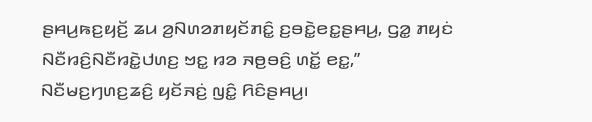ꤔꤌꤣ꤬ꤒꤢ꤬ꤟꤢꤩ꤬ ꤘꤣ ꤤ꤬ꤡꤛꤤꤊꤟꤢꤩꤊꤢꤨ꤭ ꤢ꤬ꤋꤢꤧ꤭ꤕꤢ꤭ꤔꤌꤣ꤬, ꤞꤤ꤭ ꤊꤟꤢꤦ ꤡꤢꤪꤙꤢꤨ꤬ꤡꤢꤪꤙꤢꤧ꤭ꤓꤛꤢ꤬ ꤠꤢ꤭ ꤙꤤ ꤏꤥ꤬ꤋꤢꤨ꤬ ꤛꤢꤩ꤭ ꤕꤢ꤭,” ꤡꤢꤪꤗꤢ꤬ꤚꤛꤢ꤬ꤘꤢꤨ꤬ ꤟꤢꤩꤏꤢꤦ꤬ ꤜꤢꤨ꤭ ꤖꤢꤨꤔꤌꤣ꤬꤯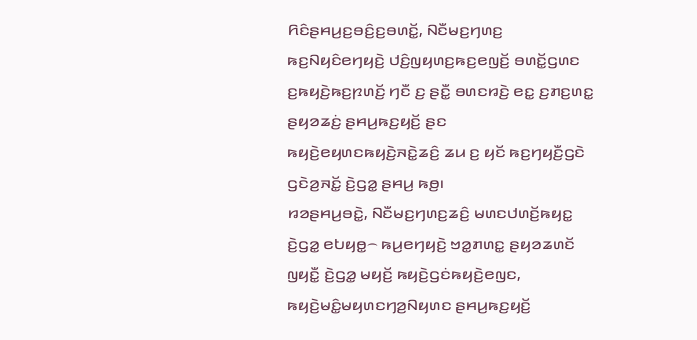ꤖꤢꤨꤔꤌꤣ꤬ꤢ꤬ꤋꤢꤨ꤬ꤢ꤬ꤋꤛꤢꤩ꤭, ꤡꤢꤪꤗꤢ꤬ꤚꤛꤢ꤬ ꤒꤢ꤬ꤡꤟꤢꤨꤕꤚꤟꤢꤧ꤬ ꤓꤢꤨ꤬ꤜꤟꤛꤢ꤬ꤒꤢ꤬ꤕꤜꤢꤩ꤬ ꤋꤛꤢꤩ꤭ꤞꤛꤢ ꤢ꤬ꤒꤟꤢꤧ꤬ꤒꤢ꤬ꤐꤛꤢꤩ꤬ ꤚꤢꤪ ꤢ꤬ ꤔꤢꤪ꤭ ꤋꤛꤢꤙꤢꤧ꤬ ꤕꤢ꤭ ꤢ꤬ꤊꤢ꤬ꤛꤢ꤭ ꤔꤟꤤꤘꤢꤦ꤬ ꤔꤌꤣ꤬ꤒꤢ꤬ꤟꤢꤩ꤬ ꤔꤢ ꤒꤟꤢꤧ꤬ꤕꤟꤛꤢꤒꤟꤢꤧ꤬ꤏꤢꤧ꤭ꤘꤢꤨ꤬ ꤘꤣ ꤢ꤬ ꤟꤢꤩ ꤒꤢ꤬ꤚꤟꤢꤪ꤬ꤞꤢꤧ ꤞꤢꤧꤤ꤬ꤏꤢꤩ꤭ ꤢꤧ꤬ꤞꤤ꤭ ꤔꤌꤣ꤬ ꤒꤥ꤬꤯
ꤙꤤꤔꤌꤣ꤬ꤋꤢꤧ꤭, ꤡꤢꤪꤗꤢ꤬ꤚꤛꤢ꤬ꤘꤢꤨ꤬ ꤗꤛꤢꤓꤛꤢꤩ꤬ꤒꤟꤢ꤭ ꤢꤧ꤬ꤞꤤ꤭ ꤕꤝꤟꤥ꤭꤮ ꤒꤣ꤬ꤕꤚꤟꤢꤧ꤬ ꤠꤤ꤭ꤊꤛꤢ꤭ ꤔꤟꤤꤘꤛꤢꤩ ꤜꤟꤢꤪ꤭ ꤢꤧ꤬ꤞꤤ꤭ ꤗꤟꤢꤩ꤬ ꤒꤟꤢꤧ꤬ꤞꤢꤦꤒꤟꤢꤧ꤬ꤕꤜꤢ, ꤒꤟꤢꤧ꤬ꤗꤢꤨ꤭ꤗꤟꤛꤢꤚꤤ꤬ꤡꤟꤛꤢ ꤔꤌꤣ꤬ꤒꤢ꤬ꤟꤢꤩ꤬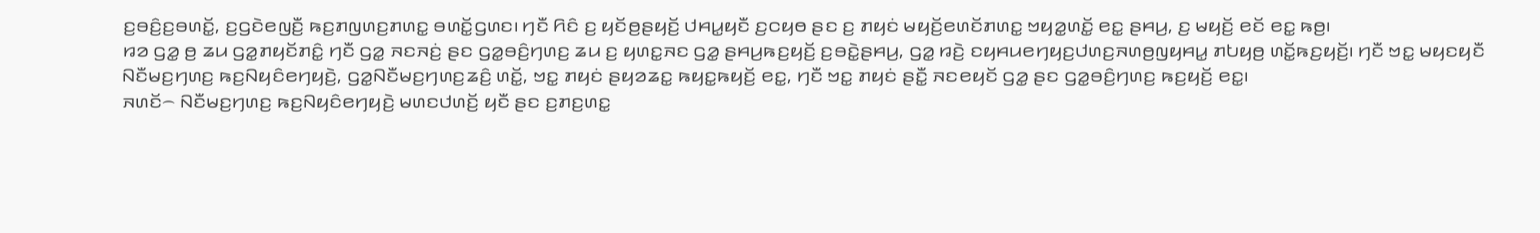ꤢ꤬ꤋꤢꤨ꤬ꤢ꤬ꤋꤛꤢꤩ꤭, ꤢ꤬ꤞꤢꤧꤕꤜꤢꤪ꤬ ꤒꤢ꤬ꤊꤜꤛꤢ꤬ꤊꤛꤢ꤭ ꤋꤛꤢꤩ꤭ꤞꤛꤢ꤯ ꤚꤢꤪ ꤖꤢꤨ ꤢ꤬ ꤟꤢꤩꤥ꤬ꤔꤟꤢꤩ꤬ ꤓꤌꤣ꤭ꤟꤢꤪ ꤢ꤬ꤍꤟꤥ ꤔꤢ ꤢ꤬ ꤊꤟꤢꤦ ꤗꤟꤢꤩ꤬ꤕꤛꤢꤩꤊꤛꤢ꤭ ꤠꤟꤤ꤭ꤛꤢꤩ꤭ ꤕꤢ꤭ ꤔꤌꤣ꤬, ꤢ꤬ ꤗꤟꤢꤩ꤬ ꤕꤢꤩ ꤕꤢ꤭ ꤒꤥ꤬꤯
ꤙꤤ ꤞꤤ꤭ ꤥ꤬ ꤘꤣ ꤞꤤ꤭ꤊꤟꤢꤩꤊꤢꤨ꤭ ꤚꤢꤪ ꤞꤤ꤭ ꤏꤢꤏꤢꤦ꤬ ꤔꤢ ꤞꤤ꤭ꤋꤢꤨ꤬ꤚꤛꤢ꤬ ꤘꤣ ꤢ꤬ ꤟꤛꤢ꤭ꤏꤢ ꤞꤤ꤭ ꤔꤌꤣ꤬ꤒꤢ꤬ꤟꤢꤩ꤬ ꤢ꤬ꤋꤢꤧ꤭ꤔꤌꤣ꤬, ꤞꤤ꤭ ꤙꤢꤧ꤬ ꤢꤟꤌꤣꤕꤚꤟꤢ꤬ꤓꤛꤢ꤬ꤏꤛꤥ꤬ꤜꤟꤌꤣ꤭ ꤊꤝꤟꤥ꤬ ꤛꤢꤩ꤭ꤒꤢ꤬ꤟꤢꤩ꤬꤯ ꤚꤢꤪ ꤠꤢ꤭ ꤗꤟꤢꤟꤢꤪ ꤡꤢꤪꤗꤢ꤬ꤚꤛꤢ꤬ ꤒꤢ꤬ꤡꤟꤢꤨꤕꤚꤟꤢꤧ꤬, ꤞꤤ꤭ꤡꤢꤪꤗꤢ꤬ꤚꤛꤢ꤬ꤘꤢꤨ꤬ ꤛꤢꤩ꤭, ꤠꤢ꤭ ꤊꤟꤢꤦ ꤔꤟꤤꤘꤢ꤭ ꤒꤟꤢ꤭ꤒꤟꤢꤩ꤬ ꤕꤢ꤭, ꤚꤢꤪ ꤠꤢ꤭ ꤊꤟꤢꤦ ꤔꤢꤪ꤭ ꤏꤢꤕꤟꤢꤩ ꤞꤤ꤭ ꤔꤢ ꤞꤤ꤭ꤋꤢꤨ꤬ꤚꤛꤢ꤬ ꤒꤢ꤬ꤟꤢꤩ꤬ ꤕꤢ꤭꤯
ꤏꤛꤢꤩ꤮ ꤡꤢꤪꤗꤢ꤬ꤚꤛꤢ꤬ ꤒꤢ꤬ꤡꤟꤢꤨꤕꤚꤟꤢꤧ꤬ ꤗꤛꤢꤓꤛꤢꤩ꤬ ꤟꤢꤪ ꤔꤢ ꤢ꤬ꤊꤢ꤬ꤛꤢ꤭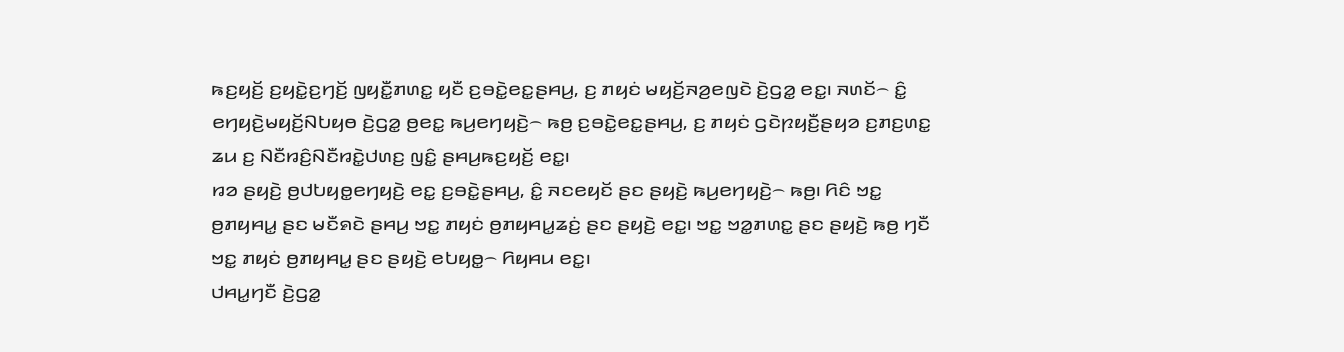ꤒꤢ꤬ꤟꤢꤩ꤬ ꤢ꤬ꤟꤢꤧ꤭ꤢ꤬ꤚꤢꤩ꤬ ꤜꤟꤢꤪ꤭ꤊꤛꤢ꤭ ꤟꤢꤪ ꤢ꤬ꤋꤢꤧ꤭ꤕꤢ꤭ꤔꤌꤣ꤬, ꤢ꤬ ꤊꤟꤢꤦ ꤗꤟꤢꤩ꤬ꤏꤤ꤬ꤕꤜꤢꤧ ꤢꤧ꤬ꤞꤤ꤭ ꤕꤢ꤭꤯ ꤏꤛꤢꤩ꤮ ꤢꤨ꤭ ꤕꤚꤟꤢꤧ꤬ꤗꤟꤢꤩ꤬ꤡꤝꤟꤥ ꤢꤧ꤬ꤞꤤ꤭ ꤥ꤬ꤕꤢ꤭ ꤒꤣ꤬ꤕꤚꤟꤢꤧ꤬꤮ ꤒꤥ꤬ ꤢ꤬ꤋꤢꤧ꤭ꤕꤢ꤭ꤔꤌꤣ꤬, ꤢ꤬ ꤊꤟꤢꤦ ꤞꤢꤧꤐꤟꤢꤪ꤬ꤔꤟꤤ ꤢ꤬ꤊꤢ꤬ꤛꤢ꤭ ꤘꤣ ꤢ꤬ ꤡꤢꤪꤙꤢꤨ꤬ꤡꤢꤪꤙꤢꤧ꤭ꤓꤛꤢ꤬ ꤜꤢꤨ꤭ ꤔꤌꤣ꤬ꤒꤢ꤬ꤟꤢꤩ꤬ ꤕꤢ꤭꤯
ꤙꤤ ꤔꤟꤢꤧ꤬ ꤥ꤬ꤓꤝꤟꤥ꤭ꤕꤚꤟꤢꤧ꤬ ꤕꤢ꤭ ꤢ꤬ꤋꤢꤧ꤭ꤔꤌꤣ꤬, ꤢꤨ꤭ ꤏꤢꤕꤟꤢꤩ ꤔꤢ ꤔꤟꤢꤧ꤬ ꤒꤣ꤬ꤕꤚꤟꤢꤧ꤬꤮ ꤒꤥ꤬꤯ ꤖꤢꤨ ꤠꤢ꤭ ꤥ꤬ꤊꤟꤌꤣ꤭ ꤔꤢ ꤗꤢꤪꤎꤢꤧ ꤔꤌꤣ꤬ ꤠꤢ꤭ ꤊꤟꤢꤦ ꤥ꤬ꤊꤟꤌꤣ꤭ꤘꤢꤦ꤬ ꤔꤢ ꤔꤟꤢꤧ꤬ ꤕꤢ꤭꤯ ꤠꤢ꤭ ꤠꤤ꤭ꤊꤛꤢ꤭ ꤔꤢ ꤔꤟꤢꤧ꤬ ꤒꤥ꤬ ꤚꤢꤪ ꤠꤢ꤭ ꤊꤟꤢꤦ ꤥ꤬ꤊꤟꤌꤣ꤭ ꤔꤢ ꤔꤟꤢꤧ꤬ ꤕꤝꤟꤥ꤭꤮ ꤖꤟꤌꤣ ꤕꤢ꤭꤯
ꤓꤌꤣ꤭ꤚꤢꤪ ꤢꤧ꤬ꤞꤤ꤭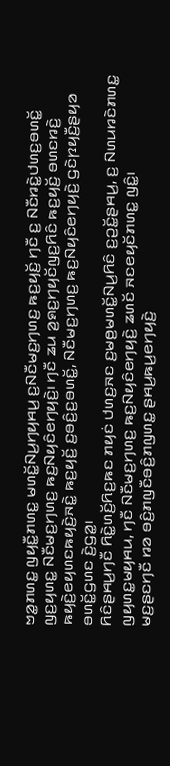ꤠꤤ꤭ꤊꤛꤢ꤭ ꤜꤟꤢꤪ꤭ꤊꤛꤢ꤭ ꤗꤛꤢꤩ꤭ꤡꤣ꤬ꤚꤟꤌꤣ꤬ ꤢ꤬ꤡꤢꤪꤗꤢ꤬ꤚꤛꤢ꤬ ꤒꤢ꤬ꤟꤢꤩ꤬ ꤚꤢꤪ ꤢ꤬ ꤡꤢꤪꤙꤢꤧ꤭ꤓꤛꤢ꤬ꤋꤛꤢꤩ꤭ ꤜꤢ꤬ꤟꤛꤢ꤭ ꤡꤢꤪꤗꤢ꤬ꤚꤛꤢ꤬ ꤒꤢ꤬ꤡꤟꤢꤨꤕꤚꤟꤢꤧ꤬꤯ ꤚꤢꤪ ꤘꤣ ꤤ꤬ꤎꤢ꤬ꤚꤟꤢꤩꤜꤢ꤬ꤖꤢꤨ ꤒꤢ꤬ꤟꤢꤩ꤬ ꤋꤛꤢꤙꤢꤧ꤬ ꤒꤟꤢꤧ꤬ꤕꤟꤛꤢꤒꤟꤢꤧ꤬ꤏꤢꤧ꤭ ꤒꤢ꤬ꤟꤢꤩ꤬ ꤢ꤬ꤋꤢꤨ꤬ꤢ꤬ꤋꤛꤢꤩ꤭, ꤡꤢꤪꤗꤢ꤬ꤚꤛꤢ꤬ ꤒꤢ꤬ꤡꤟꤢꤨꤕꤚꤟꤢꤧ꤬ ꤞꤢꤧꤐꤟꤢꤪ꤬ꤔꤟꤤ ꤋꤛꤢꤩ꤭ꤞꤛꤢ ꤢꤧ꤬ꤞꤤ꤭꤯
ꤖꤢꤨꤔꤌꤣ꤬ꤚꤢꤪ ꤖꤢꤧ꤭ꤛꤢꤩ꤬ꤖꤢ꤬ꤒꤢ ꤊꤟꤢꤦ ꤓꤛꤢ꤬ꤏꤢ ꤢ꤬ꤗꤥ꤬ꤗꤛꤢꤩ꤭ꤡꤣ꤬ꤖꤢꤨ ꤢ꤬ꤑꤢꤩ꤭ꤔꤌꤣ꤬, ꤢ꤬ ꤡꤛꤣꤙꤢꤧꤊꤛꤢ꤭ ꤜꤟꤛꤢ꤭ꤗꤟꤌꤣ, ꤚꤢꤪ ꤡꤢꤪꤗꤢ꤬ꤚꤛꤢ꤬ ꤒꤢ꤬ꤡꤟꤢꤨꤕꤚꤟꤢꤧ꤬ ꤘꤛꤢꤩ ꤏꤢꤕꤟꤢꤩꤊꤛꤢ꤭ ꤜꤢꤨ꤭꤯
ꤗꤢ꤬ꤔꤢꤚꤢꤪ ꤙꤤ ꤋꤢꤨ꤬ꤊꤜꤢꤪꤋꤢꤨ꤬ꤊꤜꤛꤢ꤭ ꤔꤌꤣ꤬ꤒꤣ꤬ꤕꤚꤟꤢꤧ꤬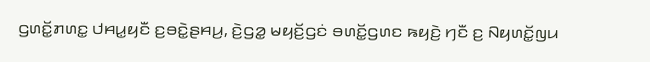ꤞꤛꤢꤩ꤭ꤊꤛꤢ꤭ ꤓꤌꤣ꤭ꤟꤢꤪ ꤢ꤬ꤋꤢꤧ꤭ꤔꤌꤣ꤬, ꤢꤧ꤬ꤞꤤ꤭ ꤗꤟꤢꤩ꤬ꤞꤢꤦ ꤋꤛꤢꤩ꤭ꤞꤛꤢ ꤒꤟꤢꤧ꤬ ꤚꤢꤪ ꤢ꤬ ꤡꤟꤛꤢꤩ꤭ꤜꤣ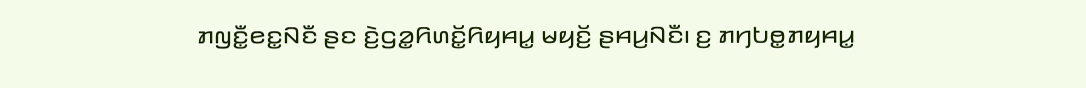ꤊꤜꤢꤪ꤭ꤕꤢ꤭ꤡꤢꤪ ꤔꤢ ꤢꤧ꤬ꤞꤤ꤭ꤖꤛꤢꤩ꤭ꤖꤟꤌꤣ꤭ ꤗꤟꤢꤩ꤬ ꤔꤌꤣ꤬ꤡꤢꤪ꤯ ꤢ꤬ ꤊꤚꤝꤥ꤭ꤊꤟꤌꤣ꤭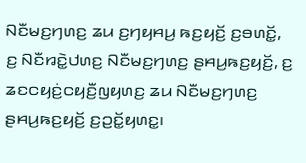ꤡꤢꤪꤗꤢ꤬ꤚꤛꤢ꤬ ꤘꤣ ꤢ꤬ꤚꤟꤌꤣ꤬ ꤒꤢ꤬ꤟꤢꤩ꤬ ꤢ꤬ꤋꤛꤢꤩ꤭, ꤢ꤬ ꤡꤢꤪꤙꤢꤧ꤭ꤓꤛꤢ꤬ ꤡꤢꤪꤗꤢ꤬ꤚꤛꤢ꤬ ꤔꤌꤣ꤬ꤒꤢ꤬ꤟꤢꤩ꤬, ꤢ꤬ ꤘꤢꤍꤟꤢꤦ꤬ꤍꤟꤢꤪ꤬ꤜꤟꤛꤢ꤬ ꤘꤣ ꤡꤢꤪꤗꤢ꤬ꤚꤛꤢ꤬ ꤔꤌꤣ꤬ꤒꤢ꤬ꤟꤢꤩ꤬ ꤢ꤬ꤑꤢꤩ꤭ꤟꤛꤢ꤭꤯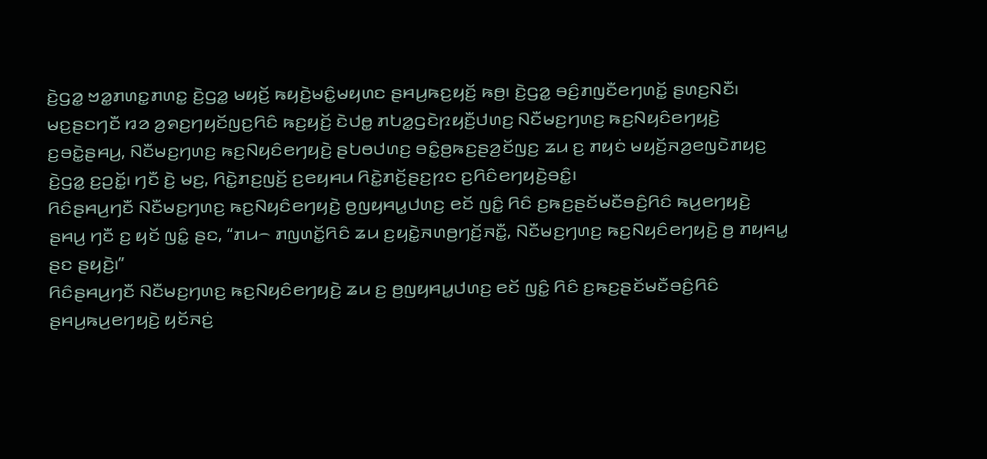ꤢꤧ꤬ꤞꤤ꤭ ꤠꤤ꤭ꤊꤛꤢ꤭ꤊꤛꤢ꤭ ꤢꤧ꤬ꤞꤤ꤭ ꤗꤟꤢꤩ꤬ ꤒꤟꤢꤧ꤬ꤗꤢꤨ꤭ꤗꤟꤛꤢ ꤔꤌꤣ꤬ꤒꤢ꤬ꤟꤢꤩ꤬ ꤒꤥ꤬꤯ ꤢꤧ꤬ꤞꤤ꤭ ꤋꤢꤨ꤬ꤊꤜꤢꤪꤕꤚꤛꤢꤩ꤭ ꤔꤛꤢ꤬ꤡꤢꤪ꤯
ꤗꤢ꤬ꤔꤢꤚꤢꤪ ꤙꤤ ꤤ꤬ꤎꤢ꤬ꤚꤟꤢꤩꤜꤢ꤬ꤖꤢꤨ ꤒꤢ꤬ꤟꤢꤩ꤬ ꤢꤧꤓꤥ꤭ ꤊꤝꤤ꤭ꤞꤢꤧꤐꤟꤢꤪ꤬ꤓꤛꤢ꤬ ꤡꤢꤪꤗꤢ꤬ꤚꤛꤢ꤬ ꤒꤢ꤬ꤡꤟꤢꤨꤕꤚꤟꤢꤧ꤬ ꤢ꤬ꤋꤢꤧ꤭ꤔꤌꤣ꤬, ꤡꤢꤪꤗꤢ꤬ꤚꤛꤢ꤬ ꤒꤢ꤬ꤡꤟꤢꤨꤕꤚꤟꤢꤧ꤬ ꤔꤝꤥꤓꤛꤢ꤬ ꤋꤢꤨ꤭ꤥ꤬ꤒꤢ꤬ꤔꤤ꤬ꤢꤩꤜꤢ꤬ ꤘꤣ ꤢ꤬ ꤊꤟꤢꤦ ꤗꤟꤢꤩ꤬ꤏꤤ꤬ꤕꤜꤢꤧꤊꤟꤢ꤬ ꤢꤧ꤬ꤞꤤ꤭ ꤢ꤬ꤑꤢꤩ꤭꤯ ꤚꤢꤪ ꤢꤧ꤬ ꤗꤢ꤬, ꤖꤢꤧ꤭ꤊꤢ꤬ꤜꤢꤩ꤬ ꤢ꤬ꤕꤟꤌꤣ ꤖꤢꤧ꤭ꤊꤢꤩ꤬ꤔꤢ꤬ꤐꤢ ꤢ꤬ꤖꤢꤨꤕꤚꤟꤢꤧ꤬ꤋꤢꤨ꤭꤯
ꤖꤢꤨꤔꤌꤣ꤬ꤚꤢꤪ ꤡꤢꤪꤗꤢ꤬ꤚꤛꤢ꤬ ꤒꤢ꤬ꤡꤟꤢꤨꤕꤚꤟꤢꤧ꤬ ꤥ꤬ꤜꤟꤌꤣ꤭ꤓꤛꤢ꤬ ꤕꤢꤩ ꤜꤢꤨ꤭ ꤖꤢꤨ ꤢ꤬ꤒꤢ꤬ꤔꤢꤩꤗꤢꤪꤋꤢꤨ꤬ꤖꤢꤨ ꤒꤣ꤬ꤕꤚꤟꤢꤧ꤬ ꤔꤌꤣ꤬ ꤚꤢꤪ ꤢ꤬ ꤟꤢꤩ ꤜꤢꤨ꤭ ꤔꤢ, “ꤊꤣ꤮ ꤊꤜꤛꤢꤩ꤭ꤖꤢꤨ ꤘꤣ ꤢ꤬ꤟꤢꤧ꤭ꤏꤛꤥ꤬ꤚꤢꤩ꤬ꤏꤢꤪ꤭, ꤡꤢꤪꤗꤢ꤬ꤚꤛꤢ꤬ ꤒꤢ꤬ꤡꤟꤢꤨꤕꤚꤟꤢꤧ꤬ ꤥ꤬ ꤊꤟꤌꤣ꤭ ꤔꤢ ꤔꤟꤢꤧ꤬꤯”
ꤖꤢꤨꤔꤌꤣ꤬ꤚꤢꤪ ꤡꤢꤪꤗꤢ꤬ꤚꤛꤢ꤬ ꤒꤢ꤬ꤡꤟꤢꤨꤕꤚꤟꤢꤧ꤬ ꤘꤣ ꤢ꤬ ꤥ꤬ꤜꤟꤌꤣ꤭ꤓꤛꤢ꤬ ꤕꤢꤩ ꤜꤢꤨ꤭ ꤖꤢꤨ ꤢ꤬ꤒꤢ꤬ꤔꤢꤩꤗꤢꤪꤋꤢꤨ꤬ꤖꤢꤨ ꤔꤌꤣ꤬ꤒꤣ꤬ꤕꤚꤟꤢꤧ꤬ ꤟꤢꤩꤏꤢꤦ꤬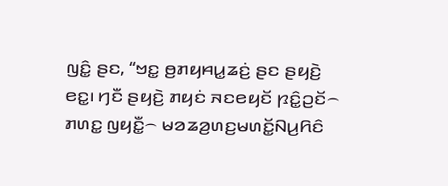ꤜꤢꤨ꤭ ꤔꤢ, “ꤠꤢ꤭ ꤥ꤬ꤊꤟꤌꤣ꤭ꤘꤢꤦ꤬ ꤔꤢ ꤔꤟꤢꤧ꤬ ꤕꤢ꤭꤯ ꤚꤢꤪ ꤔꤟꤢꤧ꤬ ꤊꤟꤢꤦ ꤏꤢꤕꤟꤢꤩ ꤐꤢꤨ꤭ꤑꤢꤩ꤮ ꤊꤛꤢ꤭ ꤜꤟꤢꤪ꤭꤮ ꤗꤤꤘꤤ꤬ꤛꤢ꤬ꤗꤛꤢꤩ꤭ꤡꤣ꤬ꤖꤢꤨ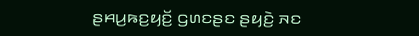ꤔꤌꤣ꤬ꤒꤢ꤬ꤟꤢꤩ꤬ ꤞꤛꤢꤔꤢ ꤔꤟꤢꤧ꤬ ꤏꤢ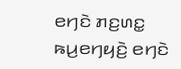ꤕꤚꤢꤧ ꤊꤢ꤬ꤛꤢ꤭ ꤒꤣ꤬ꤕꤚꤟꤢꤧ꤬ ꤕꤚꤢꤧ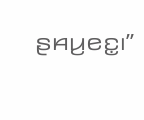ꤔꤌꤣ꤬ꤕꤢ꤭꤯”